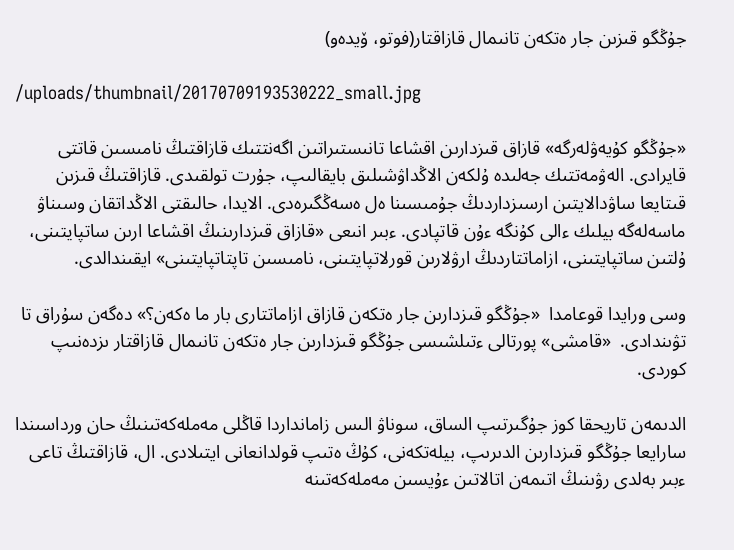جۇڭگو قىزىن جار ەتكەن تانىمال قازاقتار(فوتو، ۆيدەو)

/uploads/thumbnail/20170709193530222_small.jpg

«جۇڭگو كۇيەۋلەرگە» قازاق قىزدارىن اقشاعا تانىستىراتىن اگەنتتىك قازاقتىڭ نامىسىن قاتتى قايرادى. الەۋمەتتىك جەلىدە ۇلكەن الاڭداۋشىلىق بايقالىپ، جۇرت تولقىدى. قازاقتىڭ قىزىن قىتايعا ساۋدالايتىن ارسىزداردىڭ جۇمىسىنا ەل ەسەڭگىرەدى. الايدا، حالىقتى الاڭداتقان وسىناۋ ماسەلەگە بيلىك ءالى كۇنگە ءۇن قاتپادى. ءبىر انىعى «قازاق قىزدارىنىڭ اقشاعا ارىن ساتپايتىنى، ۇلتىن ساتپايتىنى، ازاماتتاردىڭ ارۋلارىن قورلاتپايتىنى، نامىسىن تاپتاتپايتىنى» ايقىندالدى.

وسى ورايدا قوعامدا  «جۇڭگو قىزدارىن جار ەتكەن قازاق ازاماتتارى بار ما ەكەن؟» دەگەن سۇراق تا تۋىندادى.  «قامشى» پورتالى ءتىلشىسى جۇڭگو قىزدارىن جار ەتكەن تانىمال قازاقتار ىزدەنىپ كوردى.

الدىمەن تاريحقا كوز جۇگىرتىپ الساق، سوناۋ الىس زامانداردا قاڭلى مەملەكەتىنىڭ حان ورداسىندا سارايعا جۇڭگو قىزدارىن الدىرىپ، بيلەتكەنى، كۇڭ ەتىپ قولدانعانى ايتىلادى. ال، قازاقتىڭ تاعى ءبىر بەلدى رۋىنىڭ اتىمەن اتالاتىن ءۇيسىن مەملەكەتىنە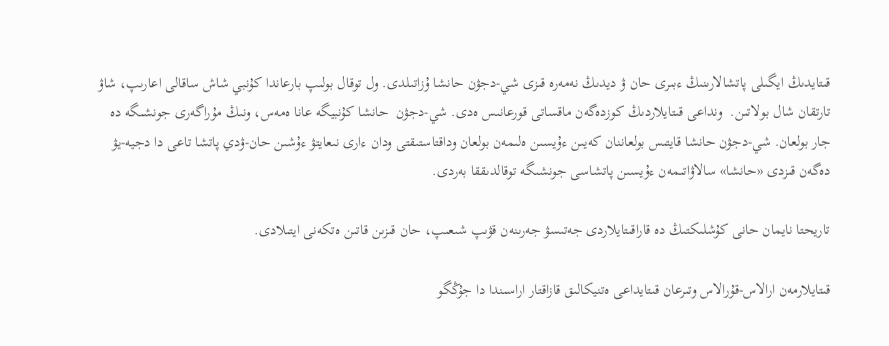قىتايدىڭ ايگىلى پاتشالارىنىڭ ءبىرى حان ۋ ديدىڭ نەمەرە قىزى شي-دجۋن حانشا ۇزاتىلدى. ول توقال بولىپ بارعاندا كۇنبي شاش ساقالى اعارىپ، شاۋ تارتقان شال بولاتىن.  ونداعى قىتايلاردىڭ كوزدەگەن ماقساتى قورعانىس ەدى. شي-دجۋن  حانشا كۇنبيگە عانا ەمەس، ونىڭ مۇراگەرى جونشىگە دە جار بولعان. شي-دجۋن حانشا قايتىس بولعاننان كەيىن ءۇيسىن ەلىمەن بولعان وداقتاستىقتى ودان ءارى نىعايتۋ ءۇشىن حان-ۋدي پاتشا تاعى دا دجيە-يۋ دەگەن قىزدى «حانشا» سالاۋاتىمەن ءۇيسىن پاتشاسى جونشىگە توقالدىققا بەردى.

تاريحتا نايمان حانى كۇشلىكتىڭ دە قاراقىتايلاردى جەتىسۋ جەرىنەن قۋىپ شىعىپ، حان قىزىن قاتىن ەتكەنى ايتىلادى.

قىتايلارمەن ارالاس-قۇرالاس وتىرعان قىتايداعى ەتنيكالىق قازاقتار اراسىندا دا جۇڭگو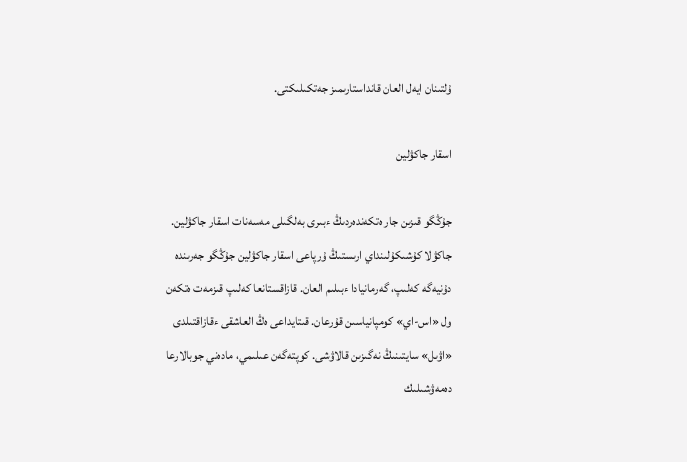ۇلتىنان ايەل العان قانداستارىمىز جەتكىلىكتى.

اسقار جاكۋلين

جۇڭگو قىزىن جار ەتكەندەردىڭ ءبىرى بەلگىلى مەسەنات اسقار جاكۋلين. جاكۋلا كۇشىكۇلىنداي ارىستىڭ ۇرپاعى اسقار جاكۋلين جۇڭگو جەرىندە دۇنيەگە كەلىپ، گەرمانيادا ءبىلىم العان. قازاقستانعا كەلىپ قىزمەت ەتكەن ول «اس-اي» كومپانياسىن قۇرعان. قىتايداعى ەڭ العاشقى ءقازاقتىلدى «اۋىل» سايتىنىڭ نەگىزىن قالاۋشى. كوپتەگەن عىلىمي، مادەني جوبالارعا دەمەۋشىلىك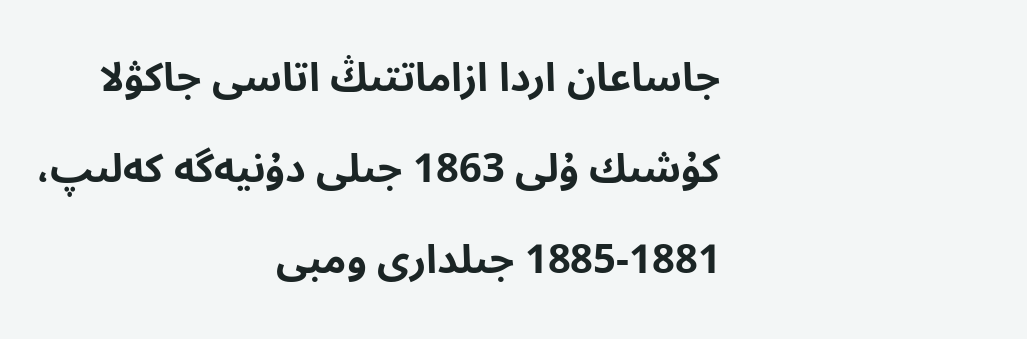جاساعان اردا ازاماتتىڭ اتاسى جاكۋلا كۇشىك ۇلى 1863 جىلى دۇنيەگە كەلىپ، 1881-1885 جىلدارى ومبى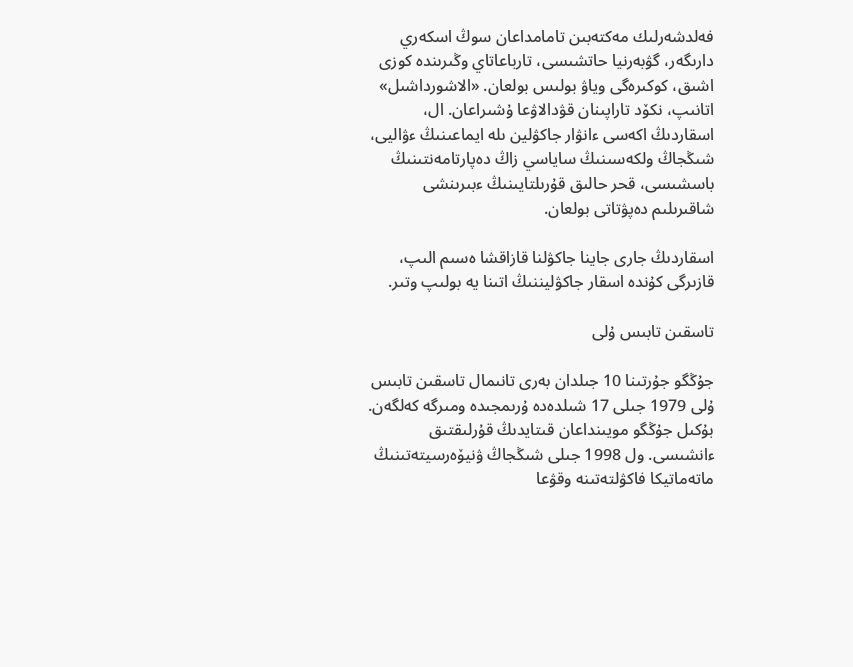فەلدشەرلىك مەكتەبىن تامامداعان سوڭ اسكەري دارىگەر، گۋبەرنيا حاتشىسى، تارباعاتاي وڭىرىندە كوزى اشىق، كوكىرەگى وياۋ بولىس بولعان. «الاشورداشىل» اتانىپ، نكۆد تاراپىنان قۋدالاۋعا ۇشىراعان. ال، اسقاردىڭ اكەسى ءانۋار جاكۋلين ىلە ايماعىنىڭ ءۋاليى، شىڭجاڭ ولكەسىنىڭ ساياسي زاڭ دەپارتامەنتىنىڭ باسشىسى، قحر حالىق قۇرىلتايىنىڭ ءبىرىنشى شاقىرىلىم دەپۋتاتى بولعان.

اسقاردىڭ جارى جاينا جاكۋلنا قازاقشا ەسىم الىپ، قازىرگى كۇندە اسقار جاكۋليننىڭ اتىنا يە بولىپ وتىر.

تاسقىن تابىس ۇلى

جۇڭگو جۇرتىنا 10 جىلدان بەرى تانىمال تاسقىن تابىس ۇلى 1979 جىلى 17 شىلدەدە ۇرىمجىدە ومىرگە كەلگەن.  بۇكىل جۇڭگو مويىنداعان قىتايدىڭ قۇرلىقتىق ءانشىسى. ول 1998 جىلى شىڭجاڭ ۋنيۆەرسيتەتىنىڭ ماتەماتيكا فاكۋلتەتىنە وقۋعا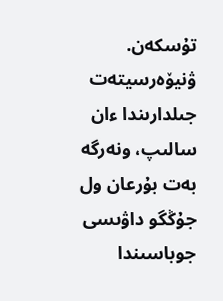تۇسكەن. ۋنيۆەرسيتەت جىلدارىندا ءان سالىپ، ونەرگە بەت بۇرعان ول جۇڭگو داۋىسى جوباسىندا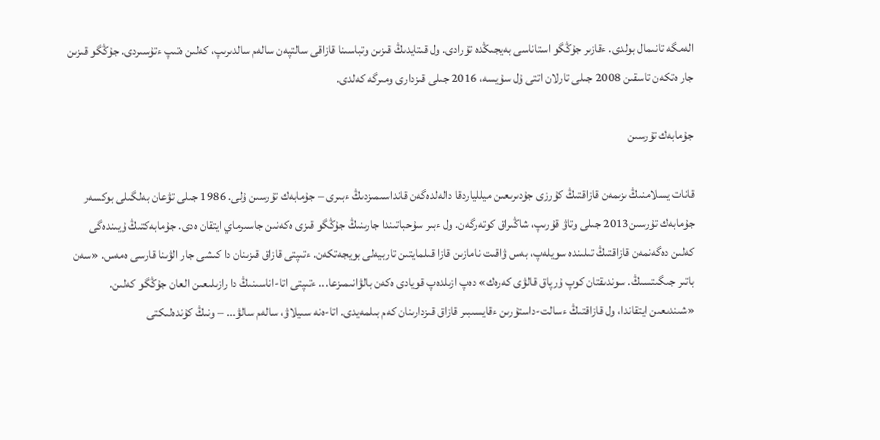الەمگە تانىمال بولدى. ءقازىر جۇڭگو استاناسى بەيجىڭدە تۇرادى. ول قىتايدىڭ قىزىن وتباسىنا قازاقى سالتپەن سالەم سالدىرىپ، كەلىن ەتىپ ءتۇسىردى. جۇڭگو قىزىن جار ەتكەن تاسقىن 2008 جىلى تارلان اتتى ۇل سۇيسە، 2016 جىلى قىزدارى ومىرگە كەلدى.

جۇمابەك تۇرسىن

قانات يسلامنىڭ ىزىمەن قازاقتىڭ كۇرزى جۇدىرىعىن ميللياردقا دالەلدەگەن قانداسىمىزدىڭ ءبىرى – جۇمابەك تۇرسىن ۇلى. 1986 جىلى تۋعان بەلگىلى بوكسەر جۇمابەك تۇرسىن2013 جىلى وتاۋ قۇرىپ، شاڭىراق كوتەرگەن. ول ءبىر سۇحباتىندا جارىنىڭ جۇڭگو قىزى ەكەنىن جاسىرماي ايتقان ەدى. جۇمابەكتىڭ ۇيىندەگى كەلىن دەگەنمەن قازاقتىڭ تىلىندە سويلەپ، بەس ۋاقىت نامازىن قازا قىلمايتىن تاربيەلى بويجەتكەن. ءتىپتى قازاق قىزىنان دا كىشى جار الۋىنا قارسى ەمەس. «سەن باتىر جىگىتسىڭ. سوندىقتان كوپ ۇرپاق قالۋى كەرەك» دەپ ازىلدەپ قويادى ەكەن بالۋانىمىزعا... ءتىپتى اتا-اناسىنىڭ دا رازىلىعىن العان جۇڭگو كەلىن. «شىندىعىن ايتقاندا، ول قازاقتىڭ ءسالت-داستۇرىن ءقايسىبىر قازاق قىزدارىنان كەم بىلمەيدى. اتا-ەنە سىيلاۋ، سالەم سالۋ... – ونىڭ كۇندەلىكتى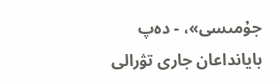جۇمىسى»، - دەپ بايانداعان جارى تۋرالى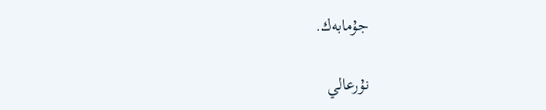جۇمابەك.

نۇرعالي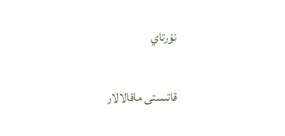نۇرتاي

قاتىستى ماقالالار